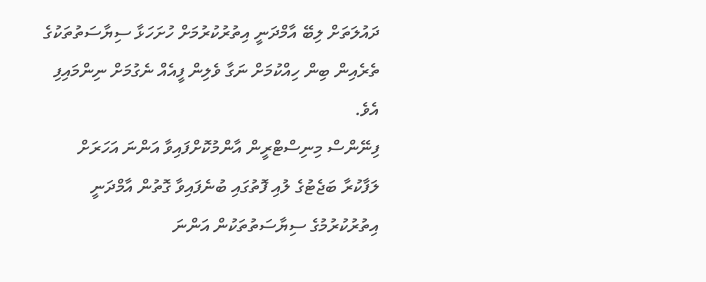ދައުލަތަށް ލިބޭ އާމްދަނީ އިތުރުކުރުމަށް ހުށަހަޅާ ސިޔާސަތުތަކުގެ ތެރެއިން ބިން ހިއްކުމަށް ނަގާ ވެލިން ފީއެއް ނެގުމަށް ނިންމައިފި އެވެ.
ފިނޭންސް މިނިސްޓްރީން އާންމުކޮށްފައިވާ އަންނަ އަހަރަށް ލަފާކުރާ ބަޖެޓުގެ ލުއި ފޮތުގައި ބުނެފައިވާ ގޮތުން އާމްދަނީ އިތުރުކުރުމުގެ ސިޔާސަތުތަކުން އަންނަ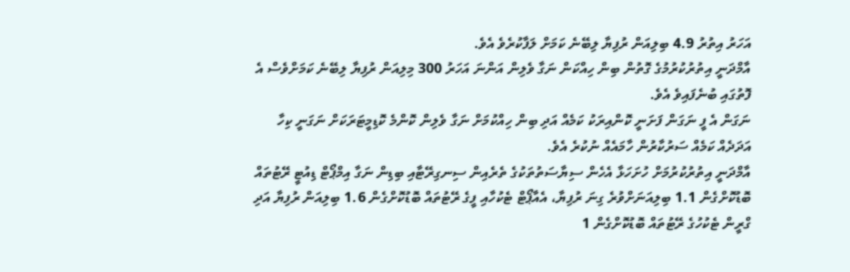އަހަރު އިތުރު 4.9 ބިލިއަން ރުފިޔާ ލިބޭނެ ކަމަށް ލަފާކުރެވެ އެވެ.
އާމްދަނީ އިތުރުކުރުމުގެ ގޮތުން ބިން ހިއްކަން ނަގާ ވެލިން އަންނަ އަހަރު 300 މިލިއަން ރުފިޔާ ލިބޭނެ ކަމަށްވެސް އެ ފޮތުގައި ބުނެފައިވެ އެވެ.
ނަގަން އެ ފީ ނަގަން ފަށަނީ ކޮންއިރަކު ކަމެއް އަދި ބިން ހިއްކުމަށް ނަގާ ވެލިން ކޮންމެ ކޮޑިމީޓަރަކަށް ނަގަނީ ކިހާ އަދަދެއް ކަމެއް ސަރުކާރުން ހާމައެއް ނުކުރެ އެވެ.
އާމްދަނީ އިތުރުކުރުމަށް ހުށަހަޅާ އެހެން ސިޔާސަތުތަކުގެ ތެރެއިން ސިނގިރޭޓާއި ބިޑިން ނަގާ އިމްޕޯޓް ޑިއުޓީ ރޭޓުތައް ބޮޑުކޮށްގެން 1.1 ބިލިއަނަށްވުރެ ގިނަ ރުފިޔާ، އެއާޕޯޓް ޓެކުހާއި ފީގެ ރޭޓުތައް ބޮޑުކޮށްގެން 1.6 ބިލިއަން ރުފިޔާ އަދި ގްރީން ޓެކުހުގެ ރޭޓުތައް ބޮޑުކޮށްގެން 1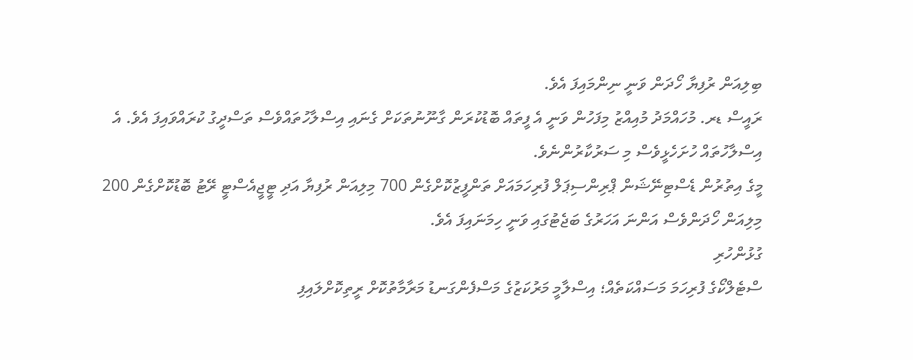ބިލިއަން ރުފިޔާ ހޯދަން ވަނީ ނިންމައިފަ އެވެ.
ރައީސް ޑރ. މުހައްމަދު މުއިއްޒު މިފަހުން ވަނީ އެ ފީތައް ބޮޑުކުރަން ގާނޫނުތަކަށް ގެނައި އިސްލާހުތައްވެސް ތަސްދީގު ކުރައްވައިފަ އެވެ. އެ އިސްލާހުތައް ހުށަހެޅީވެސް މި ސަރުކާރުންނެވެ.
މީގެ އިތުރުން ޑެސްޓިނޭޝަން ޕްރިންސިޕަލް ފުރިހަމައަށް ތަންފީޒުކޮށްގެން 700 މިލިއަން ރުފިޔާ އަދި ޓީޖީއެސްޓީ ރޭޓު ބޮޑުކޮށްގެން 200 މިލިއަން ހޯދަންވެސް އަންނަ އަހަރުގެ ބަޖެޓުގައި ވަނީ ހިމަނައިފަ އެވެ.
ގުޅުންހުރި
ސްޓެލްކޯގެ ފުރިހަމަ މަސައްކަތެއް؛ އިސްލާމީ މަރުކަޒުގެ މަސްފެންގަނޑު މަރާމާތުކޮށް ރީތިކޮށްލައިފި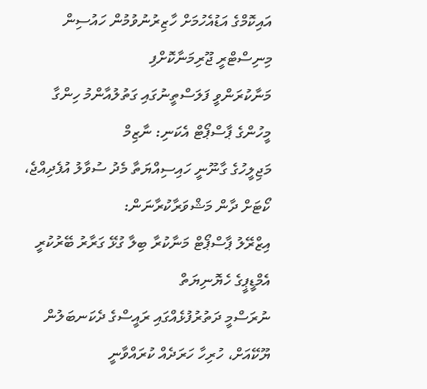އައިކޮމްގެ އަޑުއެހުމަށް ހާޒިރުނުވުމުން ހައުސިން މިނިސްޓްރީ ޖޫރިމަނާކޮށްފި
މަނާކުރަންވީ ފަލަސްތީނުގައި ގަތުލުއާންމު ހިންގާ މީހުންގެ ޕާސްޕޯޓް އެކަނި: ނާޒިމް
މަޖިލީހުގެ ގާނޫނީ ހައިސިއްޔަތާ މެދު ސުވާލު އުފެދިއްޖެ، ކޯޓަށް ދާން މަޝްވަރާކުރާނަން:
އިޒްރޭލު ޕާސްޕޯޓް މަނާކުރާ ބިލާ ގުޅޭ ގަރާރު ބޭރުކުރީ އެމްޑީޕީގެ ހެޔޮނިޔަތް
ނުރަސްމީ ދަތުރުފުޅެއްގައި ރައީސްގެ ދެކަނބަލުން ޔޫކޭއަށް، ހުރިހާ ހަރަދެއް ކުރައްވާނީ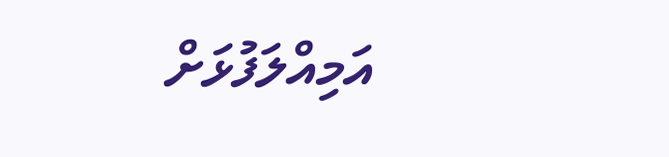އަމިއްލަފުޅަށް